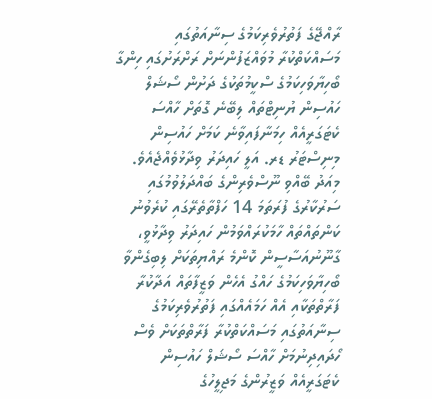ރާއްޖޭގެ ފަތުރުވެރިކަމުގެ ސިނާއަތުގައި މަސައްކަތްކުރާ މުވައްޒަފުންނަށް ރަށްރަށުގައި ހިންގާ ބޯހިޔާވަހިކަމުގެ ސްކީމުތަކުގެ ދަށުން ސޯޝަލް ހައުސިން ޔުނިޓްތައް ލިބޭނެ ގޮތަށް ހާއްސަ ކެޓަގަރީއެއް ހިމަނާފައިވާނެ ކަމަށް ހައުސިން މިނިސްޓަރު ޑރ. އަލީ ހައިދަރު ވިދާޅުވެއްޖެއެވެ.
މިއަދު ބޭއްވި ނޫސްވެރިންގެ ބައްދަލުވުމުގައި ސަރުކާރުގެ ފުރަތަމަ 14 ހަފްތާތެރޭގައި ކުރެވުނު ކަންތައްތައް ހާމަކުރައްވަމުން ހައިދަރު ވިދާޅުވީ، ގާނޫނުއަސާސީން ކޮންމެ ރައްޔިތަކަށް ލިބިގެންވާ ބޯހިޔާވަހިކަމުގެ ހައްގު އެހެން ވަޒީފާތައް އަދާކުރާ ފަރާތްތަކާއި އެއް ހަމައެއްގައި ފަތުރުވެރިކަމުގެ ސިނާއަތުގައި މަސައްކަތްކުރާ ފަރާތްތަކަށް ވެސް ހޯދައިދިނުމަށް ހާއްސަ ސޯޝަލް ހައުސިން ކެޓަގަރީއެއް ވަޒީރުންގެ މަޖިލީހުގެ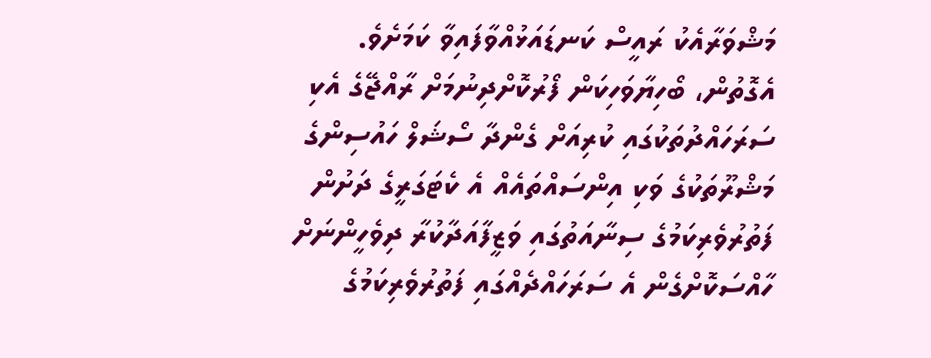މަޝްވަރާއެކު ރައީސް ކަނޑައަޅުއްވާފައިވާ ކަމަށެވެ.
އެގޮތުން، ބޯހިޔާވަހިކަން ފޯރުކޮށްދިނުމަށް ރާއްޖޭގެ އެކި ސަރަހައްދުތަކުގައި ކުރިއަށް ގެންދާ ސޯޝަލް ހައުސިންގެ މަޝްރޫތަކުގެ ވަކި އިންސައްތައެއް އެ ކެޓަގަރީގެ ދަށުން ފަތުރުވެރިކަމުގެ ސިނާއަތުގައި ވަޒީފާއަދާކުރާ ދިވެހީންނަށް ހާއްސަކޮށްގެން އެ ސަރަހައްދެއްގައި ފަތުރުވެރިކަމުގެ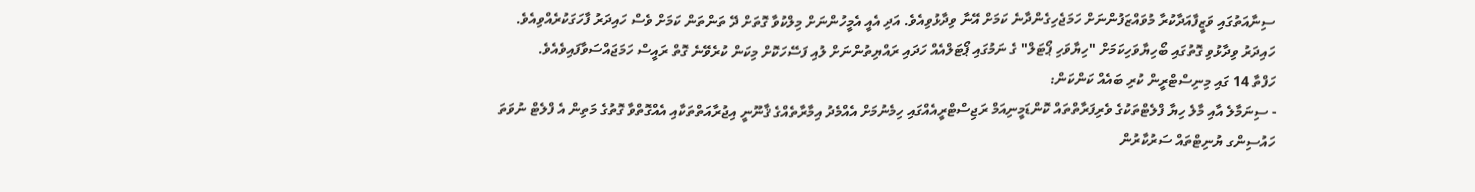ސިނާއަތުގައި ވަޒީފާއަދާކުރާ މުވައްޒަފުންނަށް ހަމަޖެހިގެންދާނެ ކަމަށް އޭނާ ވިދާޅުވިއެވެ. އަދި އެއީ އެމީހުންނަށް މިލްކުވާ ގޮތަށް ދޭ ތަންތަން ކަމަށް ވެސް ހައިދަރު ފާހަގަކުރެއްވިއެވެ.
ހައިދަރު ވިދާޅުވި ގޮތުގައި ބޯހިޔާވަހިކަމަށް "ހިޔާވަހި ޕޯޓަލް" ގެ ނަމުގައި ޕޯޓަލްއެއް ހަދައި ރައްޔިތުންނަށް ލުއި ފަސޭހަކޮށް މިކަން ކުރެވޭނެ ގޮތް ރައީސް ހަމަޖައްސަވާފައިވެއެވެ.
ހަފްތާ 14 ގައި މިނިސްޓްރީން ކުރި ބައެއް ކަންކަން:
- ސިނަމާލެ އާއި މާލެ ހިޔާ ފްލެޓްތަކުގެ ވެރިފަރާތްތައް ކޮންޑަމީނިއަމް ރަޖިސްޓްރީއެއްގައި ހިމެނުމަށް އެއްމެދު އިމާރާތެއްގެ ޤާނޫނީ އިޖުރާއަތްތަކާއި އެއްގޮތްވާ ގޮތުގެ މަތިން އެ ފްލެޓް ނުވަތަ ހައުސިންގ ޔުނިޓްތައް ސަރުކާރުން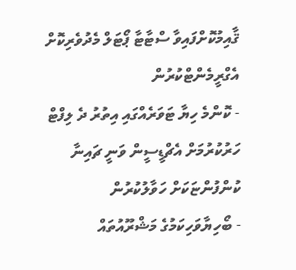ޤާއިމުކޮށްފައިވާ ސްޓާޓާ ޕޯޓަލް މެދުވެރިކޮށް އެގްރީމެންޓްކުރުން
- ކޮންމެ ހިޔާ ޓަވަރެއްގައި އިތުރު ދެ ލިފްޓް ހަރުކުރުމަށް އެޗްޑީސީން ވަނީ ޗައިނާ ކުންފުންޏަކަށް ހަވާލުކުރުން
- ބޯހިޔާވަހިކަމުގެ މަޝްރޫއުތައް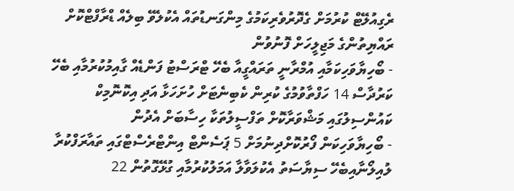ރެގިއުލޭޓް ކުރުމަށް ގެދޮރުވެރިކަމުގެ މިންގަނޑުތައް އެކުލެވޭ ބިލެއް ޑްރާފްޓްކޮށް ރައްޔިތުންގެ މަޖިލީހަށް ފޮނުވުން
- ބޯހިޔާވަހިކަމާއި އުމްރާނީ ތަރައްގީއާ ބެހޭ ޓްރަސްޓު ފަންޑެއް ގާއިމުކުރުމާއި ބެހޭ ކަރުދާސް 14 ހަފްތާވުމުގެ ކުރިން ކެބިނެޓަށް ހުށަހަޅާ އަދި އިކޮނޮމިކް ކައުންސިލުގައި މަޝްވަރާކޮށް ތަފްސީލުތަކާ ހިސާބަށް އެދުން
- ބޯހިޔާވަހިކަން ފޯރުކޮށްދިނުމަށް 5 ޕަސެންޓް އިންޓްރެސްޓްގައި ތައާރަފްކުރާ ލުއިލޯނާއިބެހޭ ސިޔާސަތު އެކުލަވާލާ އަމަލުކުރުމާއި ގުޅޭގޮތުން 22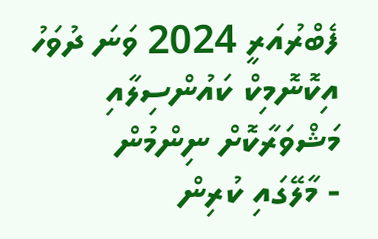ފެބްރުއަރީ 2024 ވަނަ ދުވަހު އިކޮނޮމިކް ކައުންސިލާއި މަޝްވަރާކޮށް ނިންމުން
- މާލޭގައި ކުރިން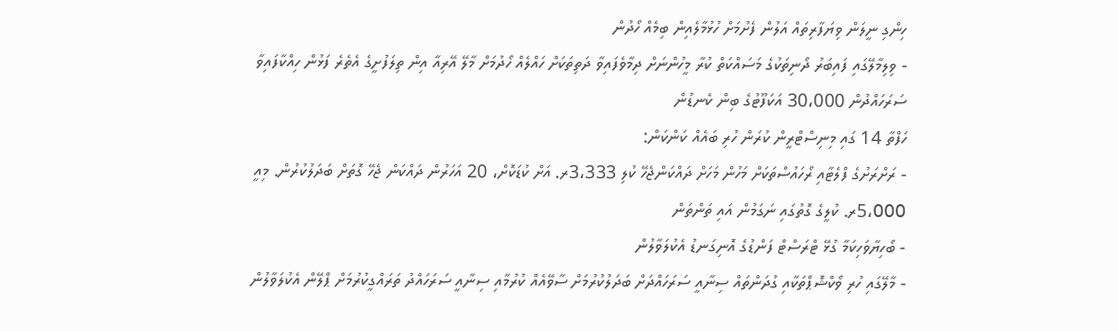ހިންގި ނީލަން ވިޔަފާރިތައް އަލުން ފެށުމަށް ހުޅުމާލެއިން ބިމެއް ހޯދުން
- ވިލިމާލޭގައި ފައިބަރު ދޯނިތަކުގެ މަސައްކަތް ކުރާ މީހުންނަށް ދިމާވެފައިވާ ދަތިތަކަށް ހައްލެއް ހޯދުމަށް މާލޭ އޭރިއާ އިން ތިލަފުށީގެ އެތެރެ ފަޅުން ހިއްކާފައިވާ ސަރަހައްދުން 30،000 އަކަފޫޓުގެ ބިން ކެނޑުން
ހަފްތާ 14 ގައި މިނިސްޓްރީން ކުރަން ހުރި ބައެއް ކަންކަން:
- ރަށްރަށުގެ ފްލެޓާއި ރޯހައުސްތަކަށް މަހުން މަހަށް ދައްކަންޖެހޭ ކުލި 3،333ރ. އަށް ކުޑަކޮށް، 20 އަހަރުން ދައްކަން ޖެހޭ ގޮތަށް ބަދަލުކުރުން. މިއީ 5،000ރ. ކުލީގެ ގޮތުގައި ނަގަމުން އައި ތަންތަން
- ބޯހިޔާވަހިކަމާ ގުޅޭ ޓްރަސްޓް ފަންޑުގެ އޮނިގަނޑު އެކުލަވާލުން
- މާލޭގައި ހުރި ވޯކްޝޮޕްތަކާއި ގުދަންތައް ސިނާއީ ސަރަހައްދަށް ބަދަލުކުރުމަށް ސާވޭއެއް ކުރުމާއި ސިނާއީ ސަރަހައްދު ތަރައްގީކުރުމަށް ޕްލޭން އެކުލަވާލުން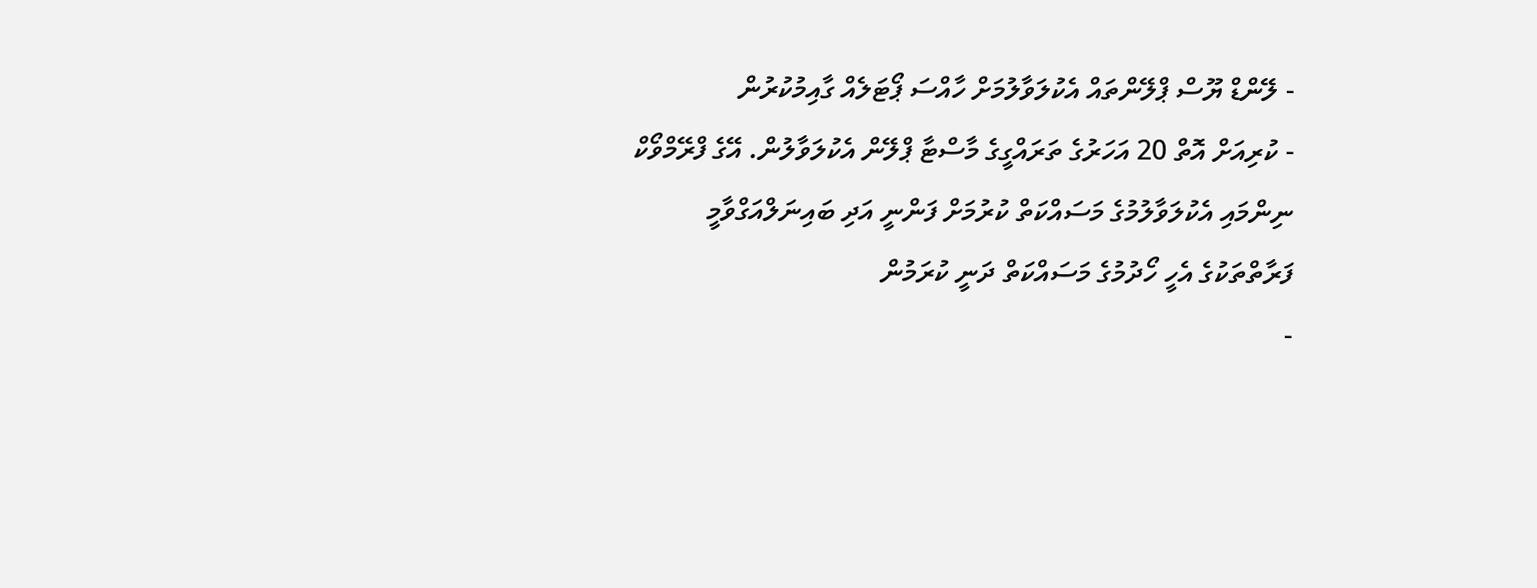- ލޭންޑް ޔޫސް ޕްލޭންތައް އެކުލަވާލުމަށް ހާއްސަ ޕޯޓަލެއް ގާއިމުކުރުން
- ކުރިއަށް އޮތް 20 އަހަރުގެ ތަރައްގީގެ މާސްޓާ ޕްލޭން އެކުލަވާލުން. އޭގެ ފްރޭމްވޯކް ނިންމައި އެކުލަވާލުމުގެ މަސައްކަތް ކުރުމަށް ފަންނީ އަދި ބައިނަލްއަގްވާމީ ފަރާތްތަކުގެ އެހީ ހޯދުމުގެ މަސައްކަތް ދަނީ ކުރަމުން
-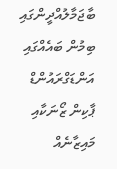ބާޖަމާލުއްދީންގައި ބިމުން ބައެއްގައި އަންޑަގްރައުންޑް ޕާކިން ޒޯނަކާއި މައިޒާނެއް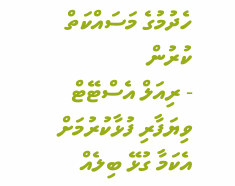ހެދުމުގެ މަސައްކަތް ކުރުން
- ރިއަލް އެސްޓޭޓް ވިޔަފާރި ފުޅާކުރުމަށް އެކަމާ ގުޅޭ ބިލެއް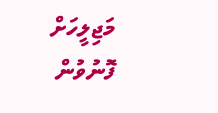މަޖިލީހަށް ފޮނުވުން